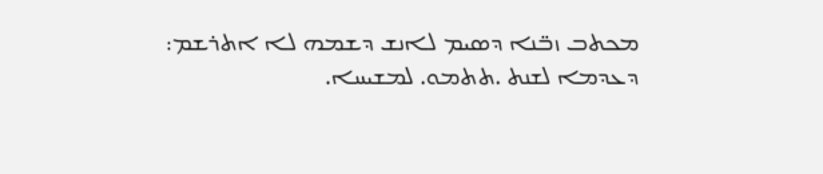ܡܟܬܒ ܙܒ̈ܢܐ ܕܣܝܡ ܠܐܢܫ ܕܫܡܗ ܠܐ ܐܬܪܫܡ: ܕܥܕܡܐ ܠܫܢܬ .ܬܬܡܘ. ܠܡܫܝܚܐ.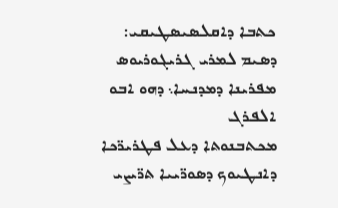ܟܬܒܐ ܕܐܩܠܣܝܣܛܝܩܝ: ܕܣܝܡ ܠܡܪܝ ܓܪܝܓܘܪܝܘܣ ܡܦܪܝܢܐ ܕܡܕܢܚܐ܆ ܕܗܘ ܐܒܘ ܐܠܦܪܓ
ܡܟܬܒܢܘܬܐ ܕܥܠ ܦܛܪܝܪ̈ܟܐ ܕܐܢܛܝܘܟ ܕܣܘܪ̈ܝܝܐ ܬܪ̈ܝܨܝ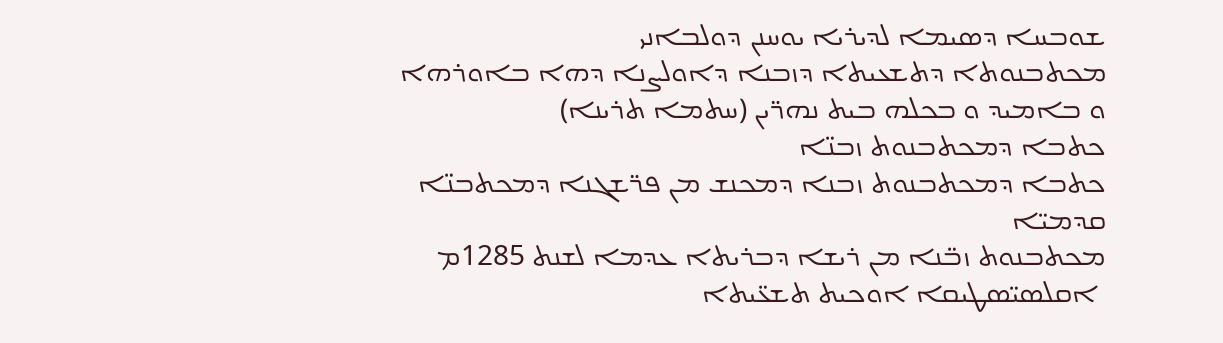ܫܘܒܚܐ ܕܣܝܡܐ ܠܕܝܪܝܐ ܝܘܚܢܢ ܕܘܠܒܐܢܝ
ܡܟܬܒܢܘܬܐ ܕܬܫܥܝܬܐ ܕܙܒܢܐ ܕܐܘܠܨܢܐ ܕܗܐ ܒܐܘܪܗܐ ܘ ܒܐܡܝܕ ܘ ܒܟܠܗ ܒܝܬ ܢܗܪ̈ܝܢ (ܚܬܡܐ ܬܪܝܢܐ)
ܟܬܒܐ ܕܡܟܬܒܢܘܬ ܙܒܢ̈ܐ
ܟܬܒܐ ܕܡܟܬܒܢܘܬ ܙܒܢܐ ܕܡܟܢܫ ܡܢ ܦܪ̈ܫܓܢܐ ܕܡܟܬܒܢ̈ܐ ܩܕܡܝ̈ܐ
ܡܟܬܒܢܘܬ ܙܒ̈ܢܐ ܡܢ ܪܝܫܐ ܕܒܪܝܬܐ ܥܕܡܐ ܠܫܢܬ 1285ܡ
 ܐܩܠܣܝ̈ܣܛܝܩܐ ܐܘܟܝܬ ܬܫܥ̈ܝܬܐ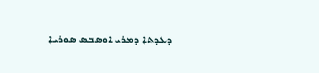ܕܥܕܬܐ ܕܡܪܝ ܐܘܣܒܣ ܣܘܪܝܐ